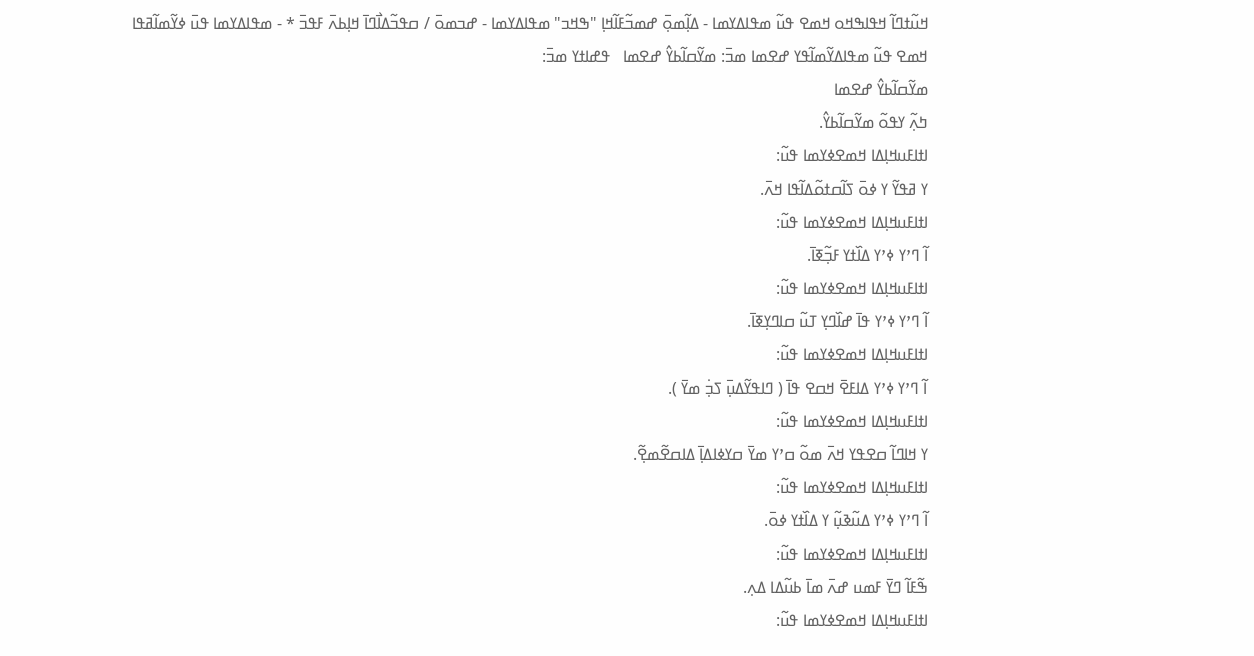ߞߎ߬ߙߣߊ߬ ߞߟߊߒߞߋ ߞߘߐ ߟߎ߬ ߘߟߊߡߌߘߊ - ߡߊ߲߬ߘߋ߲߫ ߝߘߏ߬ߓߊ߬ߞߊ߲ "ߒߞߏ" ߘߟߊߡߌߘߊ - ߝߏߘߋ߫ / ߛߟߏ߬ߡߊ߯ߣߊ߫ ߞߊ߲ߕߍ߫ ߓߟߏ߫ * - ߘߟߊߡߌߘߊ ߟߎ߫ ߦߌ߬ߘߊ߬ߥߟߊ
ߞߘߐ ߟߎ߬ ߘߟߊߡߌ߬ߘߊ߬ߟߌ ߝߐߘߊ ߘߏ߫: ߘߌ߬ߛߊ߬ߕߌ߮ ߝߐߘߊ   ߟߝߊߙߌ ߘߏ߫:
ߘߌ߬ߛߊ߬ߕߌ߮ ߝߐߘߊ
ߤߍ߲߬ ߌߟߋ߬ ߘߌ߬ߛߊ߬ߕߌ߮.
ߊߙߊߓߎߞߊ߲ߡߊ ߞߘߐߦߌߘߊ ߟߎ߬:
ߌ ߥߟߌ߬ ߌ ߦߋ߫ ߖߊ߬ߛߙߋ߬ߡߊ߬ߟߊ ߞߍ߫.
ߊߙߊߓߎߞߊ߲ߡߊ ߞߘߐߦߌߘߊ ߟߎ߬:
ߊ߬ ߣߴߌ ߦߴߌ ߡߊ߰ߙߌ ߓߏ߲߬ߧߊ߫.
ߊߙߊߓߎߞߊ߲ߡߊ ߞߘߐߦߌߘߊ ߟߎ߬:
ߊ߬ ߣߴߌ ߦߴߌ ߟߊ߫ ߝߊ߰ߣߌ߲ ߠߎ߬ ߛߊߣߌ߲ߧߊ߫.
ߊߙߊߓߎߞߊ߲ߡߊ ߞߘߐߦߌߘߊ ߟߎ߬:
ߊ߬ ߣߴߌ ߦߴߌ ߡߊߓߐ߫ ߞߛߐ ߟߊ߫ ( ߣߊߟߌ߬ߡߎ߲߫ ߖߏ߲߭ ߘߌ߫ ).
ߊߙߊߓߎߞߊ߲ߡߊ ߞߘߐߦߌߘߊ ߟߎ߬:
ߌ ߞߊߣߊ߬ ߛߐߟߌ ߞߍ߫ ߘߋ߬ ߛߴߌ ߘߌ߫ ߛߌߦߊߡߊ߲߫ ߡߊߛߐ߬ߘߐ߲߬.
ߊߙߊߓߎߞߊ߲ߡߊ ߞߘߐߦߌߘߊ ߟߎ߬:
ߊ߬ ߣߴߌ ߦߴߌ ߡߎ߬ߢߎ߲߬ ߌ ߡߊ߰ߙߌ ߦߋ߫.
ߊߙߊߓߎߞߊ߲ߡߊ ߞߘߐߦߌߘߊ ߟߎ߬:
ߒ߬ߓߊ߬ ߣߌ߫ ߓߘߎ ߝߍ߫ ߘߊ߫ ߕߎ߬ߡߊ ߡߍ߲.
ߊߙߊߓߎߞߊ߲ߡߊ ߞߘߐߦߌߘߊ ߟߎ߬: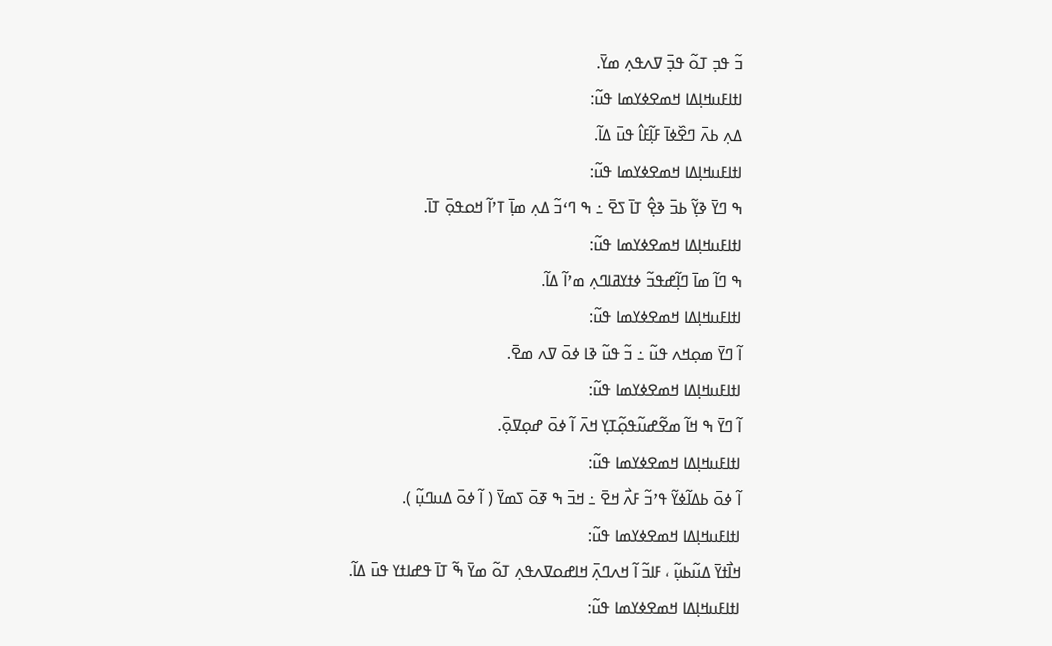ߏ߬ ߟߏ߲ ߠߋ߬ ߟߏ߲߫ ߜߍߟߍ߲ ߘߌ߫.
ߊߙߊߓߎߞߊ߲ߡߊ ߞߘߐߦߌߘߊ ߟߎ߬:
ߡߍ߲ ߕߍ߫ ߣߐ߰ߦߊ߫ ߓߊ߲߬ߓߊ߮ ߟߎ߫ ߡߊ߬.
ߊߙߊߓߎߞߊ߲ߡߊ ߞߘߐߦߌߘߊ ߟߎ߬:
ߒ ߣߌ߫ ߢߌ߲߬ ߕߏ߫ ߢߐ߲߮ ߠߊ߫ ߖߐ߫ ߸ ߒ ߣߵߏ߬ ߡߍ߲ ߘߊ߲߫ ߠߴߊ߬ ߞߋߟߋ߲߫ ߠߊ߫.
ߊߙߊߓߎߞߊ߲ߡߊ ߞߘߐߦߌߘߊ ߟߎ߬:
ߒ ߣߊ߬ ߘߊ߫ ߣߊ߲߬ߝߟߏ߬ ߦߙߌߥߊߣߍ߲ ߘߴߊ߬ ߡߊ߬.
ߊߙߊߓߎߞߊ߲ߡߊ ߞߘߐߦߌߘߊ ߟߎ߬:
ߊ߬ ߣߌ߫ ߘߋ߲ߞߍ ߟߎ߬ ߸ ߏ߬ ߟߎ߬ ߢߊ ߦߋ߫ ߜߍ ߘߐ߫.
ߊߙߊߓߎߞߊ߲ߡߊ ߞߘߐߦߌߘߊ ߟߎ߬:
ߊ߬ ߣߌ߫ ߒ ߞߊ߬ ߘߐ߬ߝߎ߬ߟߋ߲߬ߠߌ߲ ߞߍ߫ ߊ߬ ߦߋ߫ ߝߋ߲ߜߋ߲߫.
ߊߙߊߓߎߞߊ߲ߡߊ ߞߘߐߦߌߘߊ ߟߎ߬:
ߊ߬ ߦߋ߫ ߕߡߊ߬ߦߌ߬ ߟߴߏ߬ ߓߍ߯ ߞߐ߫ ߸ ߞߏ߫ ߒ ߧߋ߫ ߖߘߌ߫ ( ߊ߬ ߦߋ߫ ߡߎߣߎ߲߬ ).
ߊߙߊߓߎߞߊ߲ߡߊ ߞߘߐߦߌߘߊ ߟߎ߬:
ߞߊ߯ߙߌ߫ ߡߎ߬ߕߎ߲߬ ، ߓߊߏ߬ ߊ߬ ߞߍߣߍ߲߫ ߞߊߝߋߜߍߟߍ߲ ߠߋ߬ ߘߌ߫ ߒ߬ ߠߊ߫ ߟߝߊߙߌ ߟߎ߫ ߡߊ߬.
ߊߙߊߓߎߞߊ߲ߡߊ ߞߘߐߦߌߘߊ ߟߎ߬: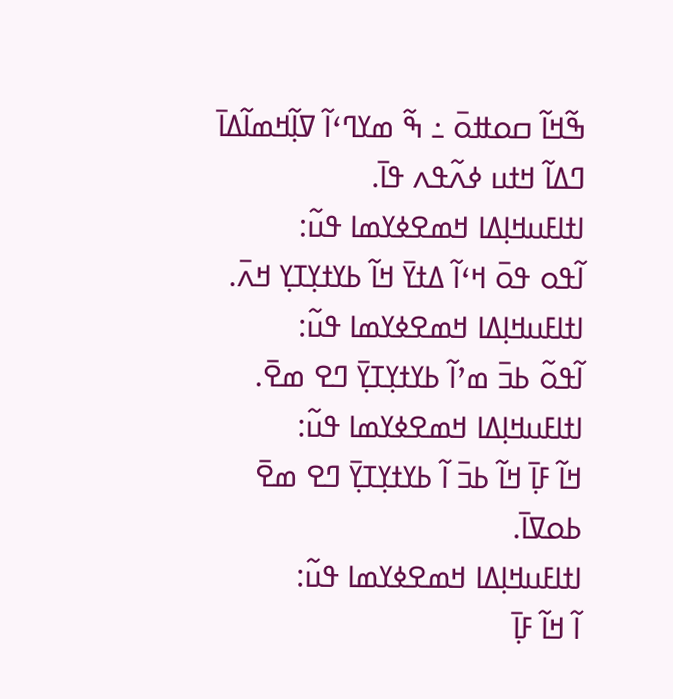ߒ߬ߞߊ߬ ߛߋߚߋ߫ ߸ ߒ߬ ߘߌߣߵߊ߬ ߜߊ߲߬ߞߘߊ߬ߡߊ߫ ߣߡߊ߬ ߞߙߎ ߦߍ߬ߟߍ ߟߊ߫.
ߊߙߊߓߎߞߊ߲ߡߊ ߞߘߐߦߌߘߊ ߟߎ߬:
ߊ߬ߟߋ ߟߋ߫ ߞߵߊ߬ ߡߙߌ߫ ߞߊ߬ ߕߌߙߌ߲ߠߌ߲ ߞߍ߫.
ߊߙߊߓߎߞߊ߲ߡߊ ߞߘߐߦߌߘߊ ߟߎ߬:
ߊ߬ߟߋ߬ ߕߏ߫ ߘߴߊ߬ ߕߌߙߌ߲ߠߌ߲߫ ߣߐ ߘߐ߫.
ߊߙߊߓߎߞߊ߲ߡߊ ߞߘߐߦߌߘߊ ߟߎ߬:
ߞߊ߬ ߓߊ߲߫ ߞߊ߬ ߕߏ߫ ߊ߬ ߕߌߙߌ߲ߠߌ߲߫ ߣߐ ߘߐ߫ ߕߋߜߊ߫.
ߊߙߊߓߎߞߊ߲ߡߊ ߞߘߐߦߌߘߊ ߟߎ߬:
ߊ߬ ߞߊ߬ ߓߊ߲߫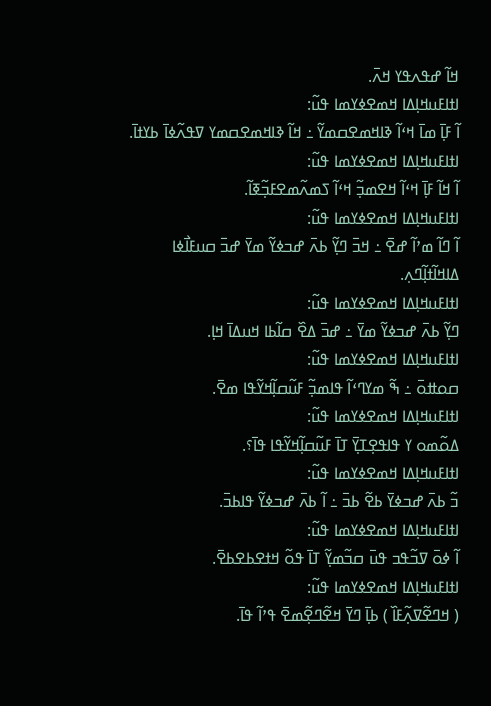ߞߊ߬ ߝߟߍߟߌ ߞߍ߫.
ߊߙߊߓߎߞߊ߲ߡߊ ߞߘߐߦߌߘߊ ߟߎ߬:
ߊ߬ ߓߊ߲߫ ߘߊ߫ ߞߵߊ߬ ߢߊߞߘߐߛߘߌ߬ ߸ ߞߊ߬ ߢߊߞߘߐߛߘߌ ߜߟߍ߬ߦߊ߫ ߕߌߙߊ߫.
ߊߙߊߓߎߞߊ߲ߡߊ ߞߘߐߦߌߘߊ ߟߎ߬:
ߊ߬ ߞߊ߬ ߓߊ߲߫ ߞߵߊ߬ ߞߐߘߏ߲߬ ߞߵߊ߬ ߖߘߍ߬ߘߐߓߏ߲߬ߧߊ߬.
ߊߙߊߓߎߞߊ߲ߡߊ ߞߘߐߦߌߘߊ ߟߎ߬:
ߊ߬ ߣߊ߬ ߘߴߊ߬ ߝߐ߫ ߸ ߞߏ߫ ߣߌ߲߬ ߕߍ߫ ߝߏߦߌ߬ ߘߌ߫ ߝߏ߫ ߛߎߓߊ߯ߦߊ ߡߊߞߊ߬ߙߊ߲߬ߣߍ߲.
ߊߙߊߓߎߞߊ߲ߡߊ ߞߘߐߦߌߘߊ ߟߎ߬:
ߣߌ߲߬ ߕߍ߫ ߝߏߦߌ߬ ߘߌ߫ ߸ ߝߏ߫ ߡߐ߰ ߛߊ߬ߕߊ ߞߎߡߊ߫ ߞߊ߲.
ߊߙߊߓߎߞߊ߲ߡߊ ߞߘߐߦߌߘߊ ߟߎ߬:
ߛߋߚߋ߫ ߸ ߒ߬ ߘߌߣߵߊ߬ ߟߊߘߏ߲߬ ߓߎ߬ߛߊ߲߬ߞߌ߬ߟߊ ߘߐ߫.
ߊߙߊߓߎߞߊ߲ߡߊ ߞߘߐߦߌߘߊ ߟߎ߬:
ߡߋ߬ߘߋ ߌ ߟߊߟߐ߲ߠߌ߲߫ ߠߊ߫ ߓߎ߬ߛߊ߲߬ߞߌ߬ߟߊ ߟߊ߫؟.
ߊߙߊߓߎߞߊ߲ߡߊ ߞߘߐߦߌߘߊ ߟߎ߬:
ߏ߬ ߕߍ߫ ߝߏߦߌ߫ ߕߐ߬ ߕߏ߫ ߸ ߊ߬ ߕߍ߫ ߝߏߦߌ߬ ߟߊߕߏ߫.
ߊߙߊߓߎߞߊ߲ߡߊ ߞߘߐߦߌߘߊ ߟߎ߬:
ߊ߬ ߦߋ߫ ߜߏ߬ߟߏ ߟߎ߫ ߛߏ߬ߘߌ߲߬ ߠߊ߫ ߟߋ߬ ߞߙߐߕߐߕߐ߫.
ߊߙߊߓߎߞߊ߲ߡߊ ߞߘߐߦߌߘߊ ߟߎ߬:
( ߞߣߐ߬ߜߍ߲߬ߓߊ߰ ) ߕߊ߲߫ ߣߌ߫ ߞߐ߬ߣߐ߲߬ߘߐ߫ ߟߴߊ߬ ߟߊ߫.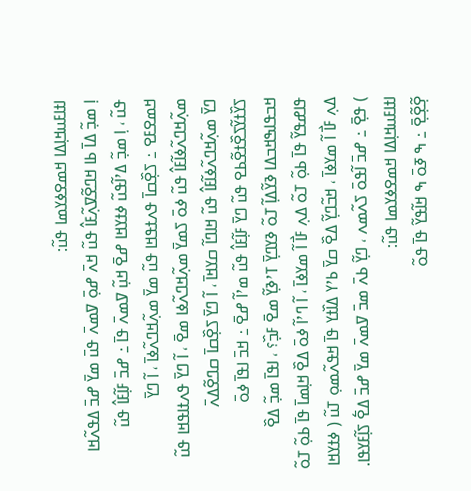ߊߙߊߓߎߞߊ߲ߡߊ ߞߘߐߦߌߘߊ ߟߎ߬:
ߊ߲ ߘߏ߲߬ ߡߊ߫ ߕߊ ߞߣߐ߬ߜߍ߲߬ߓߊ߮ ߟߎ߬ ߞߍ߫ ߝߋ߲߫ ߜߘߍ߫ ߟߎ߫ ߘߌ߫ ߝߏ߫ ߡߟߍ߬ߞߊ ߟߎ߬ ، ߊ߲ ߘߏ߲߬ ߡߴߊ߬ߟߎ߬ ߦߙߌߞߊ ߝߐ߫ ߞߎ߲߬ ߜߘߍ߫ ߟߊ߫ ߸ ߝߏ߫ ߓߊ߲߬ߓߊ߮ ߟߎ߬ ߞߘߐߓߐ ߸ ߖߐ߲߰ߛߊ߫ ߟߍߙߟߞߊ ߟߎ߬ ߘߌ߫ ߘߍ߲߬ߞߣߍ߬ߦߊ߫ ، ߊ߬ ߣߌ߫ ߘߍ߲߬ߞߣߍ߬ߦߊ߬ߓߊ߮ ߟߎ߬ ߦߋ߫ ߖߘߌ߫ ߘߍ߲߬ߞߣߍ߬ߦߊ ߘߐ߫ ، ߊ߬ ߣߌ߫ ߟߍߙߊߟߞߊ ߟߎ߬ ߣߌ߫ ߘߍ߲߬ߞߣߍ߬ߦߊ߬ߓߊ߮ ߟߎ߬ ߞߊߣߊ߬ ߛߌߞߊ߫ ، ߊ߬ ߣߌ߫ ߖߐ߲߰ߛߊ߫ ߛߣߐ߬ߡߍ߫ ߖߌ߰ߙߌ߬ߖߐ߰ߙߐ߬ߕߐ ߟߎ߬ ߣߌ߫ ߓߊ߲߬ߓߊ߮ ߟߎ߬ ߘߴߊ߬ ߝߐ߫ ߸ ߞߏ߫ ߊߟߊ߫ ߦߋ߫ ߞߏߟߊߒߞߏߡߊ ߢߌ߬ߡߊ߲߬ ߠߋ߬ ߢߌߣߌ߲߫ ߠߴߢߌ߲߬ ߘߐ߫ ߓߏ߲߰؟ ، ߊߟߊ߫ ߘߏ߲߬ ߡߐ߰ ߟߊߝߟߌ߬ ߟߊ߫ ߕߋ߲߬ ߠߋ߬ ߡߍ߲ ߓߊ߯ ߊ߬ ߘߌߦߊ߫ ، ߊ߬ ߣߴߊ߬ ߦߋ߫ ߡߐ߰ ߞߊ߲ߘߊ߫ ߟߊ߫ ߕߋ߲߬ ߠߋ߬ ߡߍ߲ ߓߊ߯ ߊ߬ ߘߌߦߊ߫ ، ߞߏ߬ߣߌ߲߬ ߡߐ߰ ߛߌ߫ ߕߴߌ ߡߊ߰ߙߌ ߟߊ߫ ߞߟߍ߬ߘߋ߲ ߠߎ߬ ( ߦߙߌߞߊ ) ߟߐ߲߫ ߸ ߝߏ߫ ߊ߬ߟߋ߫ ߖߍ߬ߘߍ ، ߣߌ߲߬ ߕߍ߫ ߘߏ߫ ߜߘߍ߫ ߘߌ߫ ߝߏ߫ ߡߐ߱ ߖߊ߲߬ߓߌߟߊ.
ߊߙߊߓߎߞߊ߲ߡߊ ߞߘߐߦߌߘߊ ߟߎ߬:
ߐ߲߬ߐ߲߬ߐ߲߫ ߸ ߒ ߧߋ߫ ߒ ߞߊ߬ߟߌ߬ ߟߊ߫ ߟߋ߬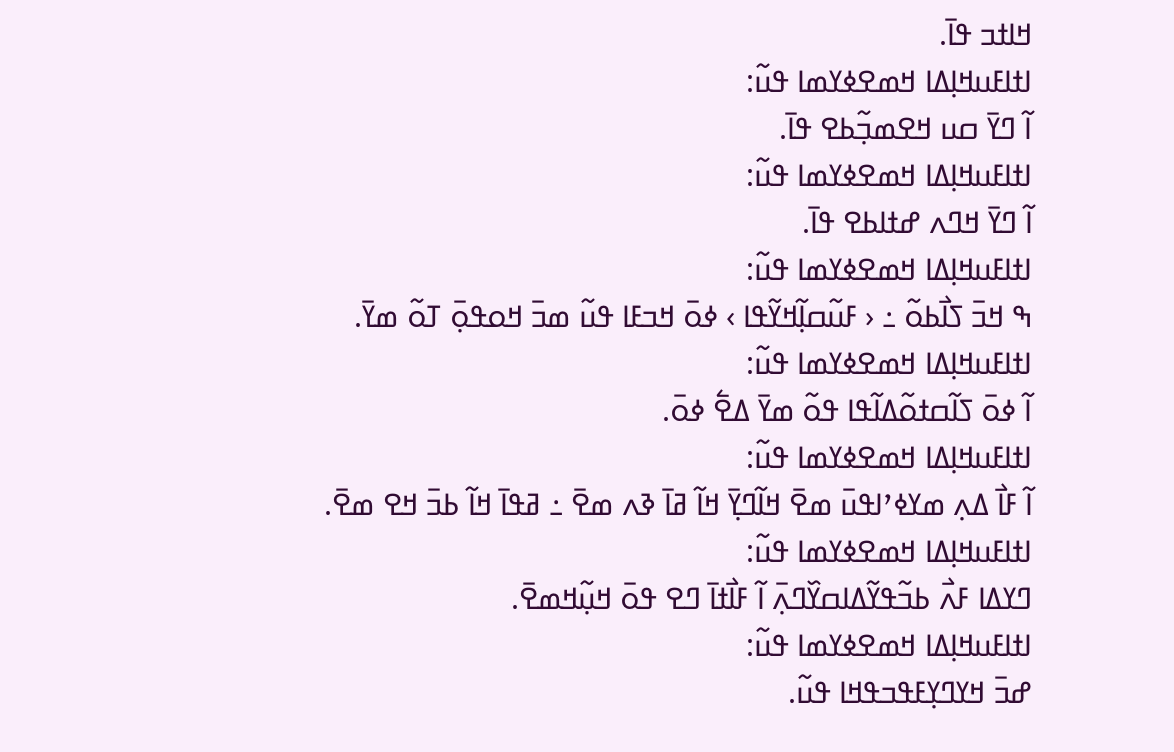ߞߊߙߏ ߟߊ߫.
ߊߙߊߓߎߞߊ߲ߡߊ ߞߘߐߦߌߘߊ ߟߎ߬:
ߊ߬ ߣߌ߫ ߛߎ ߞߐߘߏ߲߬ߕߐ ߟߊ߫.
ߊߙߊߓߎߞߊ߲ߡߊ ߞߘߐߦߌߘߊ ߟߎ߬:
ߊ߬ ߣߌ߫ ߞߣߍ ߝߙߊߕߐ ߟߊ߫.
ߊߙߊߓߎߞߊ߲ߡߊ ߞߘߐߦߌߘߊ ߟߎ߬:
ߒ ߞߏ߫ ߖߊ߯ߕߋ߬ ߸ ‹ ߓߎ߬ߛߊ߲߬ߞߌ߬ߟߊ › ߦߋ߫ ߞߏߓߊ ߟߎ߬ ߘߏ߫ ߞߋߟߋ߲߫ ߠߋ߬ ߘߌ߫.
ߊߙߊߓߎߞߊ߲ߡߊ ߞߘߐߦߌߘߊ ߟߎ߬:
ߊ߬ ߦߋ߫ ߖߊ߬ߛߙߋ߬ߡߊ߬ߟߊ ߟߋ߬ ߘߌ߫ ߡߐ߱ ߦߋ߫.
ߊߙߊߓߎߞߊ߲ߡߊ ߞߘߐߦߌߘߊ ߟߎ߬:
ߊ߬ ߓߊ߯ ߡߍ߲ ߘߌߦߴߊߟߎ߫ ߘߐ߫ ߞߊ߬ߣߌ߲߫ ߞߊ߬ ߥߊ߫ ߢߍ ߘߐ߫ ߸ ߥߟߊ߫ ߞߊ߬ ߕߏ߫ ߞߐ ߘߐ߫.
ߊߙߊߓߎߞߊ߲ߡߊ ߞߘߐߦߌߘߊ ߟߎ߬:
ߣߌߡߊ ߓߍ߯ ߕߏ߬ߟߌ߬ߡߊߛߌ߰ߣߍ߲߫ ߊ߬ ߓߊ߯ߙߊ߫ ߣߐ ߟߋ߫ ߞߎ߲߬ߞߘߐ߫.
ߊߙߊߓߎߞߊ߲ߡߊ ߞߘߐߦߌߘߊ ߟߎ߬:
ߝߏ߫ ߞߌߣߌ߲ߓߟߏߟߞߊ ߟߎ߬.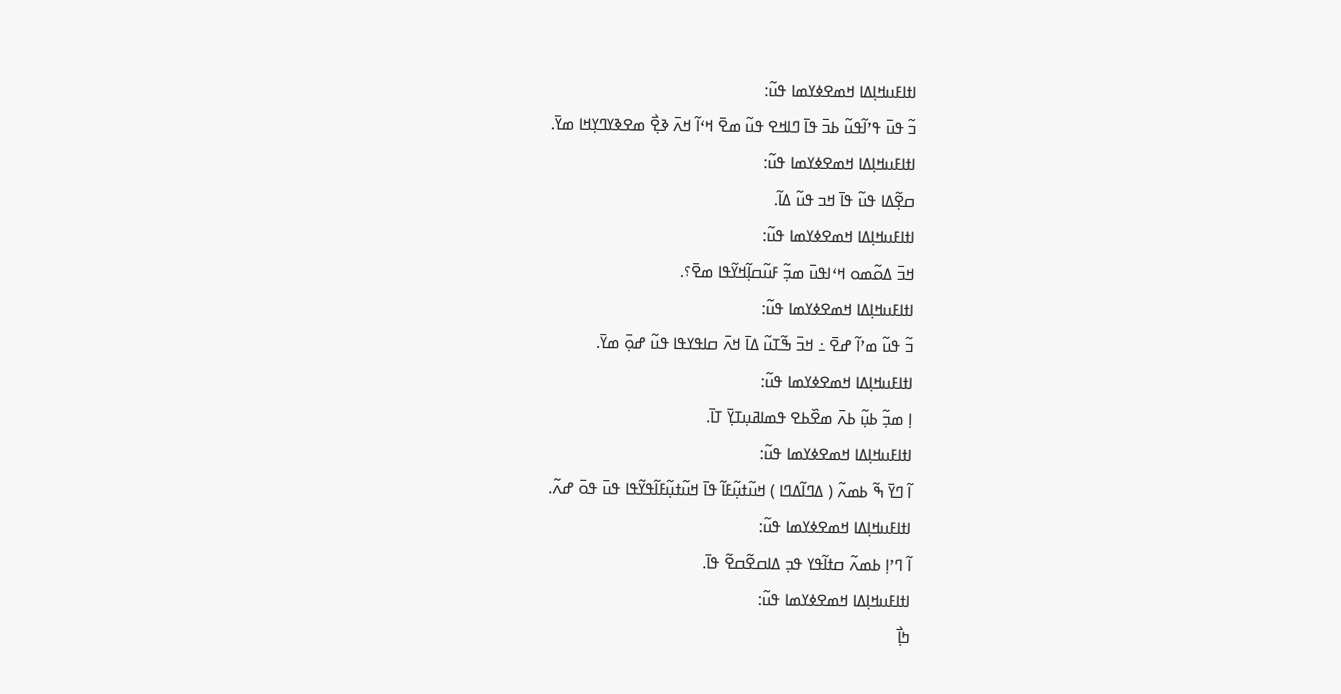ߊߙߊߓߎߞߊ߲ߡߊ ߞߘߐߦߌߘߊ ߟߎ߬:
ߏ߬ ߟߎ߫ ߟߴߊ߬ߟߎ߬ ߕߏ߫ ߟߊ߫ ߣߊߞߐ ߟߎ߬ ߘߐ߫ ߞߵߊ߬ ߞߍ߫ ߢߐ߲߯ ߘߐߢߌߣߌ߲ߞߊ ߘߌ߫.
ߊߙߊߓߎߞߊ߲ߡߊ ߞߘߐߦߌߘߊ ߟߎ߬:
ߛߐ߲߬ߡߊ ߟߎ߬ ߟߊ߫ ߞߏ ߟߎ߬ ߡߊ߬.
ߊߙߊߓߎߞߊ߲ߡߊ ߞߘߐߦߌߘߊ ߟߎ߬:
ߞߏ߫ ߡߋ߬ߘߋ ߞߵߊߟߎ߫ ߘߏ߲߬ ߓߎ߬ߛߊ߲߬ߞߌ߬ߟߊ ߘߐ߫؟.
ߊߙߊߓߎߞߊ߲ߡߊ ߞߘߐߦߌߘߊ ߟߎ߬:
ߏ߬ ߟߎ߬ ߘߴߊ߬ ߝߐ߫ ߸ ߞߏ߫ ߒ߬ߠߎ߬ ߡߊ߫ ߞߍ߫ ߛߊߟߌߟߊ ߟߎ߬ ߝߋ߲߫ ߘߌ߫.
ߊߙߊߓߎߞߊ߲ߡߊ ߞߘߐߦߌߘߊ ߟߎ߬:
ߊ߲ ߘߏ߲߬ ߕߎ߲߬ ߕߍ߫ ߘߐ߰ߕߐ ߟߘߊߥߎ߲ߠߌ߲߫ ߠߊ߫.
ߊߙߊߓߎߞߊ߲ߡߊ ߞߘߐߦߌߘߊ ߟߎ߬:
ߊ߬ ߣߌ߫ ߒ߬ ߕߘߍ߬ ( ߡߣߊ߬ߡߣߊ ) ߞߎ߬ߙߎ߲߬ߓߊ߬ ߟߊ߫ ߞߎ߬ߙߎ߲߬ߓߊ߬ߟߌ߬ߟߊ ߟߎ߫ ߟߋ߫ ߝߍ߬.
ߊߙߊߓߎߞߊ߲ߡߊ ߞߘߐߦߌߘߊ ߟߎ߬:
ߊ߬ ߣߴߊ߲ ߕߘߍ߬ ߛߙߊ߬ߟߌ ߟߏ߲ ߡߊߛߐ߬ߛߐ߬ ߟߊ߫.
ߊߙߊߓߎߞߊ߲ߡߊ ߞߘߐߦߌߘߊ ߟߎ߬:
ߤߊ߲߯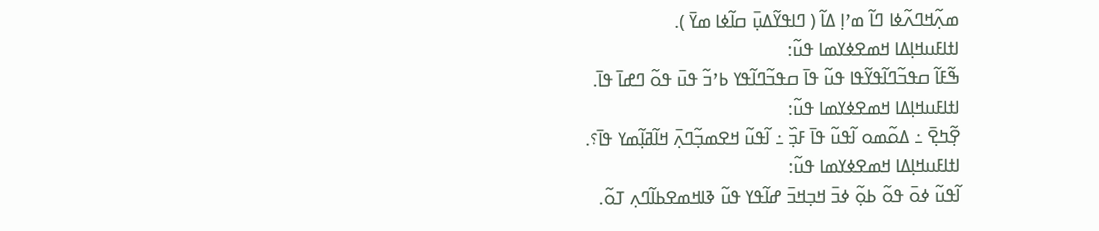ߘߍ߲߬ߞߣߍ߬ߦߊ ߣߊ߬ ߘߴߊ߲ ߡߊ߬ ( ߣߊߟߌ߬ߡߎ߲߫ ߛߊ߬ߦߊ ߘߌ߫ ).
ߊߙߊߓߎߞߊ߲ߡߊ ߞߘߐߦߌߘߊ ߟߎ߬:
ߒ߬ߓߊ߬ ߛߟߏ߬ߣߊ߬ߟߌ߬ߟߊ ߟߎ߬ ߟߊ߫ ߛߟߏ߬ߣߊ߬ߟߌ ߕߴߏ߬ ߟߎ߫ ߟߋ߬ ߣߝߊ߫ ߟߊ߫.
ߊߙߊߓߎߞߊ߲ߡߊ ߞߘߐߦߌߘߊ ߟߎ߬:
ߐ߲߬ߤߐ߲߫ ߸ ߡߋ߬ߘߋ ߊ߬ߟߎ߬ ߟߊ߫ ߓߏ߲߰ ߸ ߊ߬ߟߎ߬ ߞߐߘߏ߲߬ߣߍ߲߫ ߞߊ߬ߥߊ߲߬ߘߌ ߟߊ߫؟.
ߊߙߊߓߎߞߊ߲ߡߊ ߞߘߐߦߌߘߊ ߟߎ߬:
ߊ߬ߟߎ߬ ߦߋ߫ ߟߋ߬ ߕߋ߲߬ ߦߏ߫ ߞߏ߲ߞߏ߫ ߝߊ߬ߟߌ ߟߎ߬ ߢߊߞߘߐߕߊ߬ߣߍ߲ ߠߋ߬.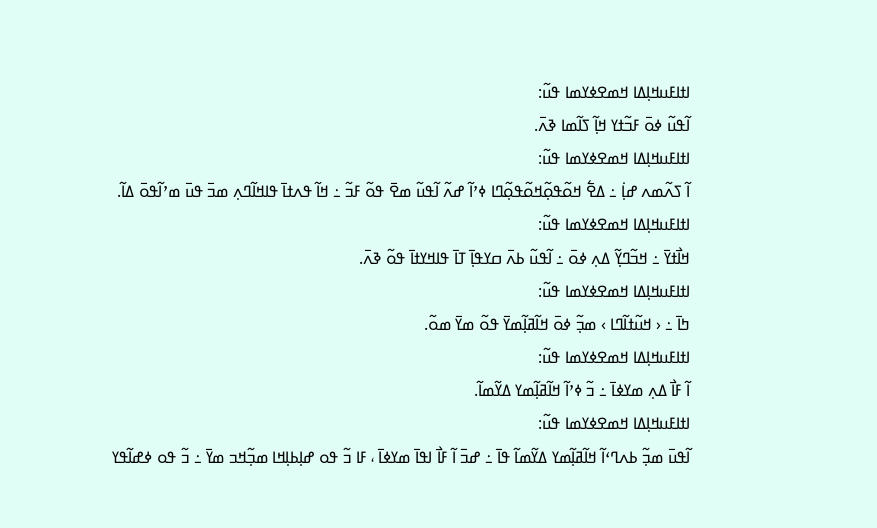ߊߙߊߓߎߞߊ߲ߡߊ ߞߘߐߦߌߘߊ ߟߎ߬:
ߊ߬ߟߎ߬ ߦߋ߫ ߓߏ߬ߙߌ ߞߊ߲߬ ߖߊ߬ߘߊ ߢߍ߫.
ߊߙߊߓߎߞߊ߲ߡߊ ߞߘߐߦߌߘߊ ߟߎ߬:
ߊ߬ ߖߍ߬ߘߍ ߝߊ߲߭ ߸ ߡߐ߱ ߞߋ߬ߟߋ߲߬ߞߋ߬ߟߋ߲߬ߣߊ ߦߴߊ߬ ߝߍ߬ ߊ߬ߟߎ߬ ߘߐ߫ ߟߋ߬ ߓߏ߬ ߸ ߞߊ߬ ߟߍߙߊ߫ ߟߊߞߊ߬ߣߍ߲ ߘߏ߫ ߟߎ߫ ߘߴߊ߬ߟߋ߫ ߡߊ߬.
ߊߙߊߓߎߞߊ߲ߡߊ ߞߘߐߦߌߘߊ ߟߎ߬:
ߞߊ߯ߙߌ߫ ߸ ߞߏ߬ߣߌ߲߬ ߡߍ߲ ߦߋ߫ ߸ ߊ߬ߟߎ߬ ߕߍ߫ ߛߌߟߊ߲߫ ߠߊ߫ ߟߊߞߌߙߊ߫ ߟߋ߬ ߢߍ߫.
ߊߙߊߓߎߞߊ߲ߡߊ ߞߘߐߦߌߘߊ ߟߎ߬:
ߤߊ߫ ߸ ‹ ߞߎ߬ߙߊ߬ߣߊ › ߘߏ߲߬ ߦߋ߫ ߞߊ߬ߥߊ߲߬ߘߌ߫ ߟߋ߬ ߘߌ߫ ߘߋ߬.
ߊߙߊߓߎߞߊ߲ߡߊ ߞߘߐߦߌߘߊ ߟߎ߬:
ߊ߬ ߓߊ߯ ߡߍ߲ ߘߌߦߊ߫ ߸ ߏ߬ ߦߴߊ߬ ߞߊ߬ߥߊ߲߬ߘߌ ߡߌ߬ߘߊ߬.
ߊߙߊߓߎߞߊ߲ߡߊ ߞߘߐߦߌߘߊ ߟߎ߬:
ߊ߬ߟߎ߫ ߘߏ߲߬ ߕߍߣߵߊ߬ ߞߊ߬ߥߊ߲߬ߘߌ ߡߌ߬ߘߊ߬ ߟߊ߫ ߸ ߝߏ߫ ߊ߬ ߓߊ߯ ߊߟߊ߫ ߘߌߦߊ߫ ، ߓߊ ߏ߬ ߟߋ ߝߊ߲ߕߊ߲ߞߊ ߘߏ߲߬ߞߏ ߘߌ߫ ߸ ߏ߬ ߟߋ ߦߝߊ߬ߟߌ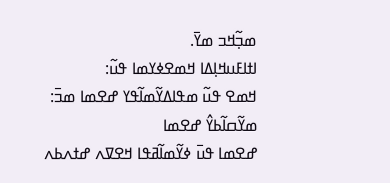ߘߏ߲߬ߞߏ ߘߌ߫.
ߊߙߊߓߎߞߊ߲ߡߊ ߞߘߐߦߌߘߊ ߟߎ߬:
ߞߘߐ ߟߎ߬ ߘߟߊߡߌ߬ߘߊ߬ߟߌ ߝߐߘߊ ߘߏ߫: ߘߌ߬ߛߊ߬ߕߌ߮ ߝߐߘߊ
ߝߐߘߊ ߟߎ߫ ߦߌ߬ߘߊ߬ߥߟߊ ߞߐߜߍ ߝߙߍߕߍ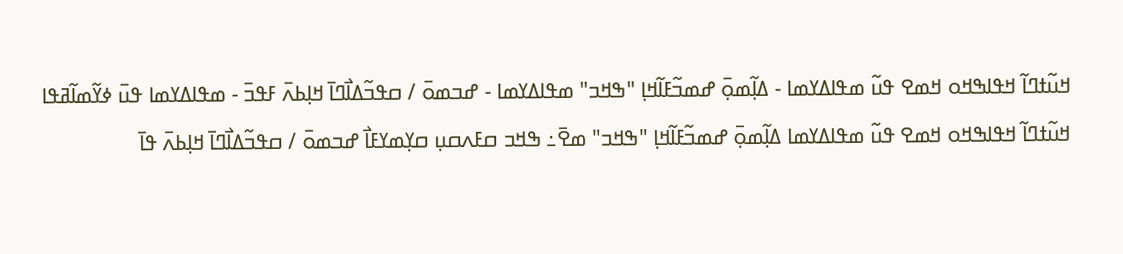ߞߎ߬ߙߣߊ߬ ߞߟߊߒߞߋ ߞߘߐ ߟߎ߬ ߘߟߊߡߌߘߊ - ߡߊ߲߬ߘߋ߲߫ ߝߘߏ߬ߓߊ߬ߞߊ߲ "ߒߞߏ" ߘߟߊߡߌߘߊ - ߝߏߘߋ߫ / ߛߟߏ߬ߡߊ߯ߣߊ߫ ߞߊ߲ߕߍ߫ ߓߟߏ߫ - ߘߟߊߡߌߘߊ ߟߎ߫ ߦߌ߬ߘߊ߬ߥߟߊ
ߞߎ߬ߙߣߊ߬ ߞߟߊߒߞߋ ߞߘߐ ߟߎ߬ ߘߟߊߡߌߘߊ ߡߊ߲߬ߘߋ߲߫ ߝߘߏ߬ߓߊ߬ߞߊ߲ "ߒߞߏ" ߘߐ߫߸ ߒߞߏ ߛߓߍߛߎ߲ ߛߌ߲ߘߌߓߊ߯ ߝߏߘߋ߫ / ߛߟߏ߬ߡߊ߯ߣߊ߫ ߞߊ߲ߕߍ߫ ߟߊ߫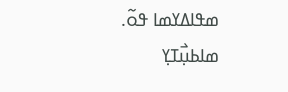ߘߟߊߡߌߘߊ ߟߋ߬.
ߘߊߕߎ߲߯ߠߌ߲